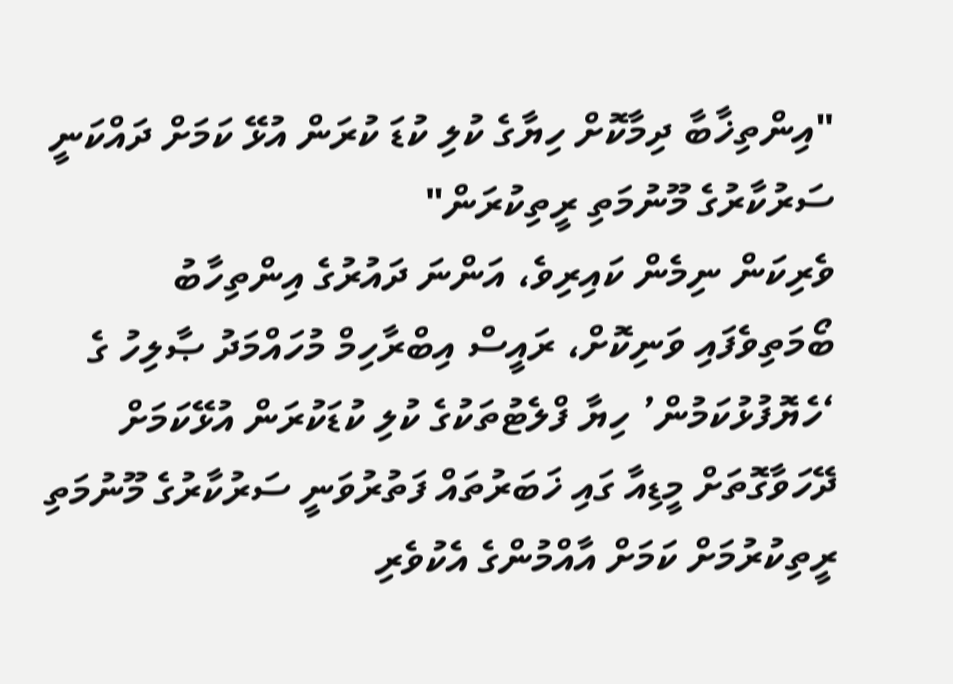"އިންތިޚާބާ ދިމާކޮށް ހިޔާގެ ކުލި ކުޑަ ކުރަން އުޅޭ ކަމަށް ދައްކަނީ ސަރުކާރުގެ މޫނުމަތި ރީތިކުރަން"
ވެރިކަން ނިމެން ކައިރިވެ، އަންނަ ދައުރުގެ އިންތިހާބު ބޯމަތިވެފައި ވަނިކޮށް، ރައީސް އިބްރާހިމް މުހައްމަދު ޞާލިހު ގެ ‘ހެޔޮފުޅުކަމުން’ ހިޔާ ފްލެޓުތަކުގެ ކުލި ކުޑަކުރަން އުޅޭކަމަށް ދޭހަވާގޮތަށް މީޑިއާ ގައި ޚަބަރުތައް ފަތުރުވަނީ ސަރުކާރުގެ މޫނުމަތި ރީތިކުރުމަށް ކަމަށް އާއްމުންގެ އެކުވެރި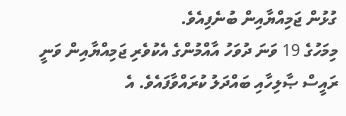ގުޅުން ޖަމިއްޔާއިން ބުނެފިއެވެ.
މިމަހުގެ 19 ވަނަ ދުވަހު އާއްމުންގެ އެކުވެރި ޖަމިއްޔާއިން ވަނީ ރައީސް ޞާލިހާއި ބައްދަލު ކުރައްވާފައެވެ. އެ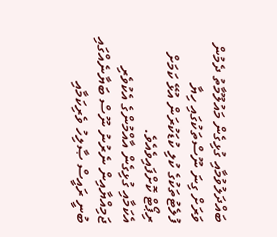ބައްދަލުވުމާއި ގުޅިގެން މައުލޫމާތު ދެމުން ވަރަށް ގިނަ ނޫސްތަކުގައި ހިޔާ ފުލެޓުތަކުގެ ކުލި ކުޑަކުރަން އުޅޭ ކަމަށް ރިޕޯޓް ކޮށްފައިވެއެވެ.
އެކަމާއި ގުޅިގެން އާއްމުންގެ އެކުވެރި ޖަމިއްޔާއިން ނެރުނު ނޫސް ބަޔާނެއްގައި ބުނީ ރައީސް ޞާލިހު ވެރިކަމާއި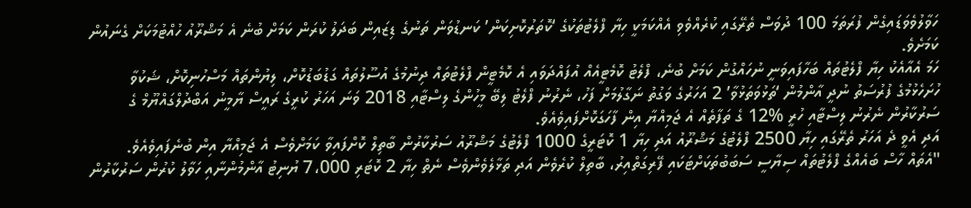ހަވާލުވެވަޑައިގެން ފުރަތަމަ 100 ދުވަސް ތެރޭގައި ކުރެއްވެވި އެއްކަމަކީ ހިޔާ ފްލެޓުތަކުގެ ‘ކޮތަރުކޮށިކަން’ ކަނޑުވަން ތަނުގެ ޑިޒައިން ބަދަލު ކުރަން ކަމަށް ބުނެ އެ މަޝްރޫއު ހުއްޓުމަކަށް ގެނައުން ކަމަށެވެ.
ހަމަ އެއާއެކު ހިޔާ ފްލެޓުތައް ބަހާފައިވަނީ ނުހައްގުން ކަމަށް ބުނެ، ފްލެޓު ކޮމެޓީއެއް އުފައްދަވައި އެ ކޮމެޓީން ފްލެޓުތައް ދިނުމުގެ އުސޫލުތައް ގަޑުބަޑުކޮށް، ލިޔުންތައް މަސްހުނިކޮށް، ޝަކުވާ ހުށަހެޅުމުގެ ފުރުސަތު ނުދީ އާންމުން ‘ތަޅުވަތަޅުވާ’ 2 އަހަރުގެ ވަގުތު ނަގާލުމަށް ފަހު، ނެރުނު ފްލެޓު ލިބޭ މީހުންގެ ލިސްޓާއި 2018 ވަނަ އަހަރު ކުރީގެ ރައީސް ޔާމީނު އަބްދުލްގައްޔޫމް ގެ ސަރުކާރުން ނެރުނު ލިސްޓާއި ހުރީ %12 ގެ ތަފާތެއް އެ ޖަމިއްޔާ އިން ފާހަގަކޮށްފައިވެއެވެ.
އަދި އެވީ ދެ އަހަރު ތެރޭގައި ހިޔާ 2500 ފްލެޓުގެ މަޝްރޫއު އަދި ހިޔާ 1 ކޮޓަރީގެ 1000 ފްލެޓުގެ މަޝްރޫއު ސަރުކާރުން ބާތިލް ކޮށްފައިވާ ކަމަށްވެސް އެ ޖަމިއްޔާ އިން ބުނެފައިވެއެވެ.
"އެތައް ހާސް ބައެއްގެ ފްލެޓުތައް ސިޔާސީ ސަބަބުތަކަށްޓަކައި ފޭރިގަތްއިރު، ބާތިލް ކުރެވެން އަދި ތަޅާލެވެންވެސް ނެތް ހިޔާ 2 ކޮޓަރި 7،000 ޔުނިޓު އާންމުންނާއި ހަވާލު ކުރުން ސަރުކާރުން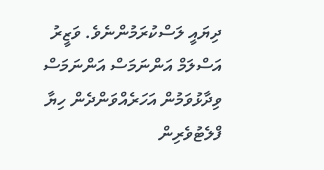ދިޔައީ ލަސްކުރަމުންނެވެ. ވަޒީރު އަސްލަމް އަންނަމަސް އަންނަމަސް ވިދާޅުވަމުން އަހަރެއްވަންދެން ހިޔާ ފްލެޓުވެރިން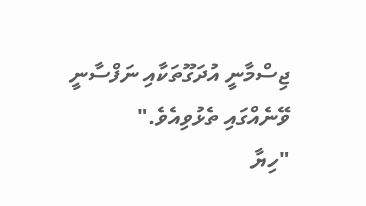ޖިސްމާނީ އުދަގޫތަކާއި ނަފްސާނީ ވޭނެއްގައި ތެޅުވިއެވެ."
"ހިޔާ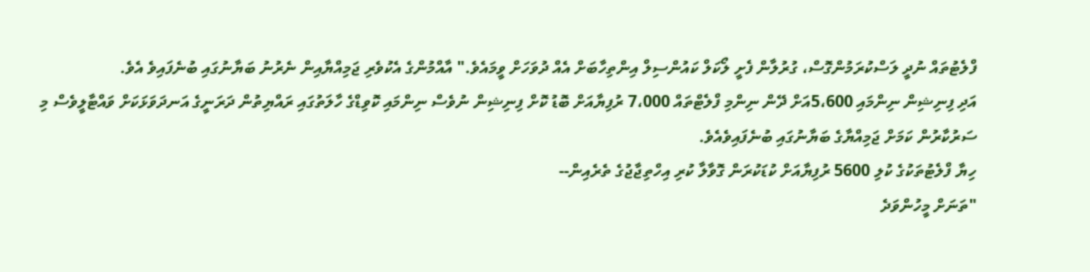ފްލެޓުތައް ނުދީ ލަސްކުރަމުންގޮސް، ގުރުލާން ފެށީ ލޯކަލް ކައުންސިލް އިންތިހާބަށް އެއް ދުވަހަށް ވީމައެވެ." އާއްމުންގެ އެކުވެރި ޖަމިއްޔާއިން ނެރުނު ބަޔާނުގައި ބުނެފައިވެ އެވެ.
އަދި ފިނިޝިން ނިންމައި 5،600އަށް ދޭން ނިންމި ފްލެޓްތައް 7،000 ރުފިޔާއަށް ބޮޑު ކޮށް ފިނިޝިން ނުވެސް ނިންމައި ކޮވިޑްގެ ހާލަތުގައި ރައްޔިތުން ދަރަނީގެ އަނދަވަޅަކަށް ވައްޓާލީވެސް މި ސަރުކާރުން ކަމަށް ޖަމިއްޔާގެ ބަޔާނުގައި ބުނެފައިވެއެވެ.
ހިޔާ ފްލެޓުތަކުގެ ކުލި 5600 ރުފިޔާއަށް ކުޑަކުރަން ގޮވާލާ ކުރި އިހްތިޖާޖުގެ ތެރެއިން--
"ތަނަށް މީހުންވަދެ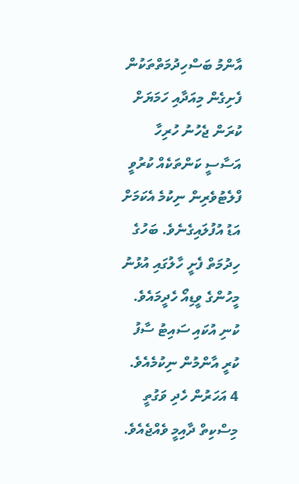އާންމު ބަސްހިދުމަތްތަކުން ފެށިގެން މިއަދާއި ހަމަޔަށް ކުރަން ޖެހުނު ހުރިހާ އަސާސީ ކަންތަކެއް ކުރުވީ ފްލެޓުވެރިން ނިކުމެ އެކަމަށް އަޑު އުފުލައިގެނެވެ. ބަހުގެ ހިދުމަތް ފެށީ ހާލުގައި އުޅުނު މީހުންގެ ވީޑިއޯ ހެދީމައެވެ. ކުނި އުކައި ސައިޓު ސާފު ކުރީ އާންމުން ނިކުމެއެވެ. 4 އަހަރުން ހެދި ވަގުތީ މިސްކިތް ދާއިމީ ވެއްޖެއެވެ.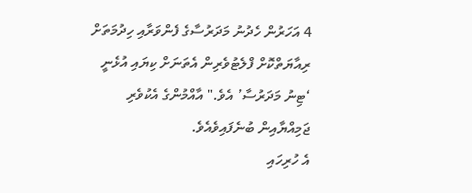4 އަހަރުން ހެދުނު މަދަރުސާގެ ފެންވަރާއި ހިދުމަތަށް ރިއާޔަތްކޮށް ފްލެޓުވެރިން އެތަނަށް ކިޔައި އުޅެނީ ‘ޓިނު މަދަރުސާ’ އެވެ." އާއްމުންގެ އެކުވެރި ޖަމިއްޔާއިން ބުނެފައިވެއެވެ.
އެ ހުރިހައި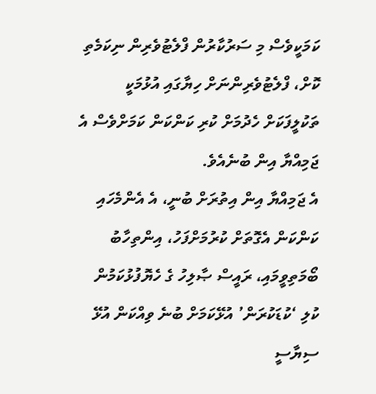ކަމަކީވެސް މި ސަރުކާރުން ފްލެޓުވެރިން ނިކަމެތި ކޮށް، ފްލެޓުވެރިންނަށް ހިޔާގައި އުޅުމަކީ ތަކުލީފަކަށް ހެދުމަށް ކުރި ކަންކަން ކަމަށްވެސް އެ ޖަމިއްޔާ އިން ބުނެއެވެ.
އެ ޖަމިއްޔާ އިން އިތުރަށް ބުނީ، އެ އެންމެހައި ކަންކަން އެގޮތަށް ކުރުމަށްފަހު، އިންތިހާބު ބޯމަތިވީމައި، ރައީސް ޞާލިހު ގެ ހެޔޮފުޅުކަމުން ކުލި ‘ކުޑަކުރަން’ އުޅޭކަމަށް ބުނެ ވިއްކަން އުޅޭ ސިޔާސީ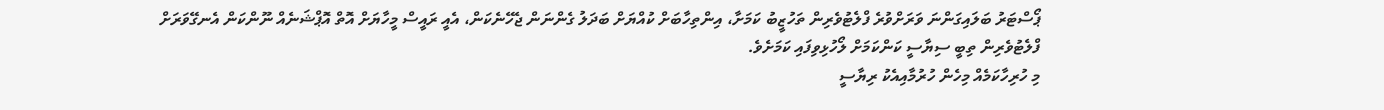ޕޯސްޓަރު ބަލައިގަންނަ ވަރަށްވުރެ ފްލެޓުވެރިން ތަހުޒީބު ކަމަށާ، އިންތިހާބަށް ކުއްޔަށް ބަދަލު ގެންނަން ޖެހޭނެކަން، އެއީ ރައީސް މީހާޔަށް އޮތް އޮޕްޝަނެއް ނޫންކަން އެނގޭވަރަށް ފްލެޓުވެރިން ތިބީ ސިޔާސީ ކަންކަމަށް ލޯހުޅިވިފައި ކަމަށެވެ.
މި ހުރިހާކަމެއް މިހެން ހުރުމާއިއެކު ރިޔާސީ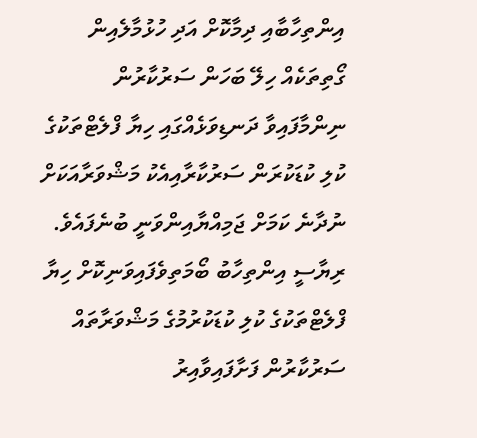އިންތިހާބާއި ދިމާކޮށް އަދި ހުޅުމާލެއިން ގޯތިތަކެއް ހިލޭ ބަހަން ސަރުކާރުން ނިންމާފައިވާ ދަނޑިވަޅެއްގައި ހިޔާ ފްލެޓްތަކުގެ ކުލި ކުޑަކުރަން ސަރުކާރާއިއެކު މަޝްވަރާއަކަށް ނުދާނެ ކަމަށް ޖަމިއްޔާއިންވަނީ ބުނެފައެވެ.
ރިޔާސީ އިންތިހާބު ބޯމަތިވެފައިވަނިކޮށް ހިޔާ ފްލެޓްތަކުގެ ކުލި ކުޑަކުރުމުގެ މަޝްވަރާތައް ސަރުކާރުން ފަށާފައިވާއިރު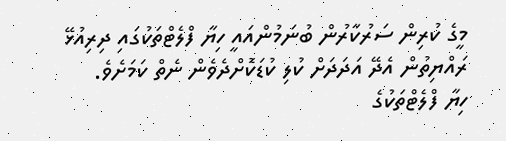މީގެ ކުރިން ސަރުކާރުން ބުނަމުންއައީ ހިޔާ ފްލެޓްތަކުގައި ދިރިއުޅޭ ރައްޔިތުން އެދޭ އަދަދަށް ކުލި ކުޑަކޮށްދެވެން ނެތް ކަމަށެވެ.
ހިޔާ ފްލެޓްތަކުގެ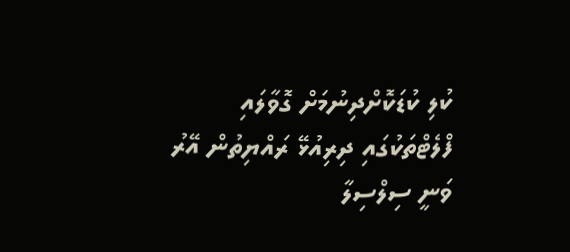ކުލި ކުޑަކޮށްދިނުމަށް ގޮވާލައި ފްލެޓްތަކުގައި ދިރިއުޅޭ ރައްޔިތުން އޭރު ވަނީ ސިލްސިލާ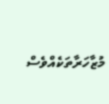މުޒާހަރާތަކެއްވެސް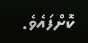ކޮށްފައެވެ.